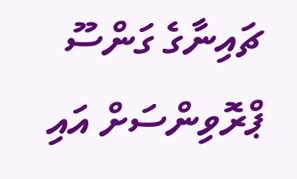ޗައިނާގެ ގަންސޫ ޕްރޮވިންސަށް އައި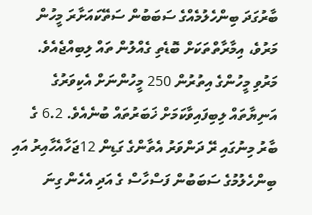ބާރުގަދަ ބިންހެލުމެއްގެ ސަބަބުން ސަތޭކައަށާރަ މީހުން މަރުވެ، އިމާރާތްތަކަށް ބޮޑެތި ގެއްލުން ތައް ލިބިއްޖެއެވެ. މަރުވި މީހުންގެ އިތުރުން 250 މީހުންނަށް އެކިވަރުގެ އަނިޔާތައް ލިބިފައިވާކަމަށް ޚަބަރުތައް ބުނެއެވެ. 6.2 ގެ ބާރު މިނުގައި ރޭ ދަންވަރު އެތާންގެ ގަޑިން 12ޖަހާއެހާއިރު އައި ބިންހެލުމުގެ ސަބަބުން ފަސްހާސް ގެ އަދި އެހެން ގިނަ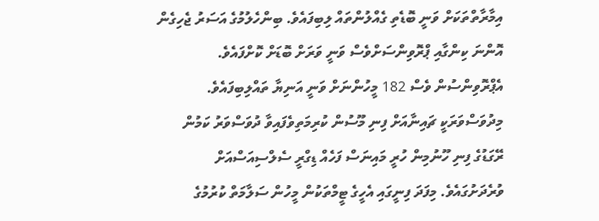އިމާރާތްތަކަށް ވަނީ ބޮޑެތި ގެއްލުންތައް ލިބިފައެވެ. ބިންހެލުމުގެ އަސަރު ޖެހިގެން އޮންނަ ކިންގާއި ޕްރޮވިންސަށްވެސް ވަނީ ވަރަށް ބޮޑަށް ކޮށްފައެވެ. އެޕްރޮވިންސުން ވެސް 182 މީހުންނަށް ވަނީ އަނިޔާ ތައްލިބިފައެވެ.
މިދުވަސްވަރަކީ ޗައިނާއަށް ފިނި މޫސުން ކުރިމަތިވެފައިވާ ދުވަސްވަރު ކަމުން ރޭގަޑުގެ ފިނި ހޫނުމިން ހުރީ މައިނަސް ފަހެއް ޑިގްރީ ސެލްސިއަސްއަށް ވުރެދަށުގައެވެ. މިފަދަ ފިނީގައި އެހީގެ ޓީމްތަކުން މީހުން ސަލާމަތް ކުރުމުގެ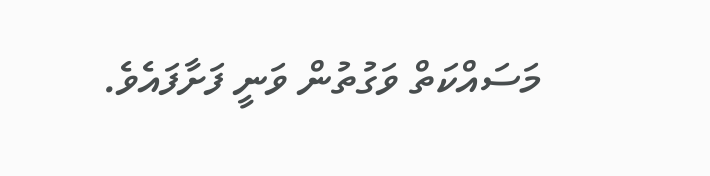މަސައްކަތް ވަގުތުން ވަނީ ފަށާފައެވެ.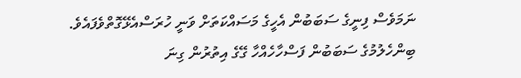ނަމަވެސް ފިނީގެ ސަބަބުން އެހީގެ މަސައްކަތަށް ވަނީ ހުރަސްއެޅޭގޮތްވެފައެވެ.
ބިންހެލުމުގެ ސަބަބުން ފަސްހާހެއްހާ ގޭގެ އިތުރުން ގިނަ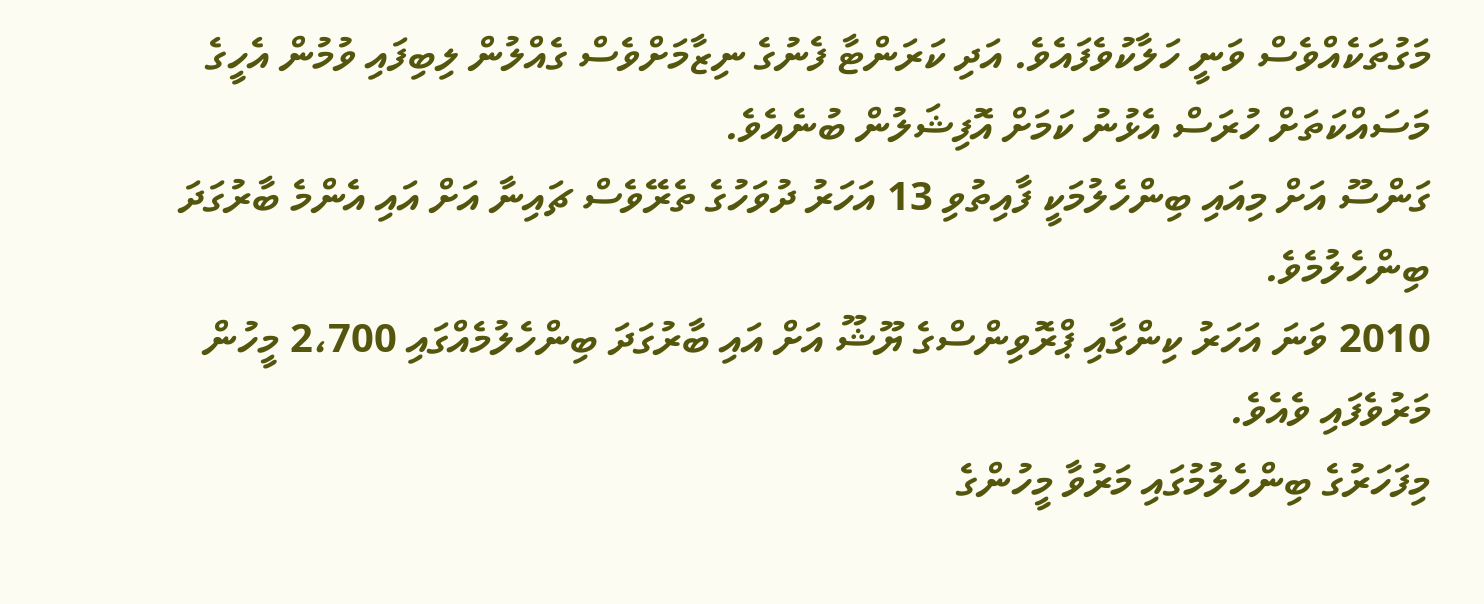މަގުތަކެއްވެސް ވަނީ ހަލާކުވެފައެވެ. އަދި ކަރަންޓާ ފެނުގެ ނިޒާމަށްވެސް ގެއްލުން ލިބިފައި ވުމުން އެހީގެ މަސައްކަތަށް ހުރަސް އެޅުނު ކަމަށް އޮފިޝަލުން ބުނެއެވެ.
ގަންސޫ އަށް މިއައި ބިންހެލުމަކީ ފާއިތުވި 13 އަހަރު ދުވަހުގެ ތެރޭވެސް ޗައިނާ އަށް އައި އެންމެ ބާރުގަދަ ބިންހެލުމެވެ.
2010 ވަނަ އަހަރު ކިންގާއި ޕްރޮވިންސްގެ ޔޫޝޫ އަށް އައި ބާރުގަދަ ބިންހެލުމެއްގައި 2،700 މީހުން މަރުވެފައި ވެއެވެ.
މިފަހަރުގެ ބިންހެލުމުގައި މަރުވާ މީހުންގެ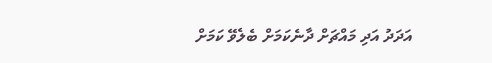އަދަދު އަދި މައްޗަށް ދާނެކަމަށް ބެލެވޭ ކަމަށް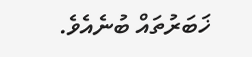ޚަބަރުތައް ބުނެއެވެ.